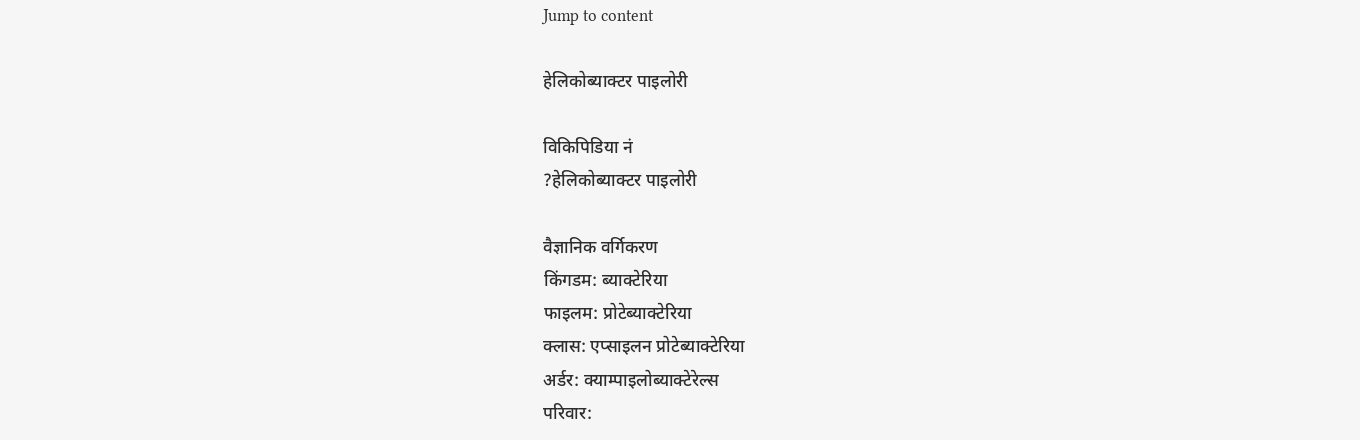Jump to content

हेलिकोब्याक्टर पाइलोरी

विकिपिडिया नं
?हेलिकोब्याक्टर पाइलोरी

वैज्ञानिक वर्गिकरण
किंगडम: ब्याक्टेरिया
फाइलम: प्रोटेब्याक्टेरिया
क्लास: एप्साइलन प्रोटेब्याक्टेरिया
अर्डर: क्याम्पाइलोब्याक्टेरेल्स
परिवार: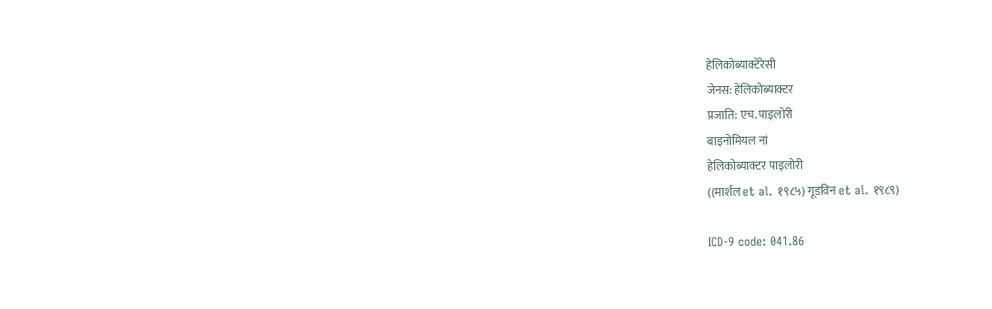हेलिकोब्याक्टेरेसी
जेनस: हेलिकोब्याक्टर
प्रजाति: एच. पाइलोरी
बाइनोमियल नां
हेलिकोब्याक्टर पाइलोरी
((मार्शल et al. १९८५) गूडविन et al. १९८९)

ICD-9 code: 041.86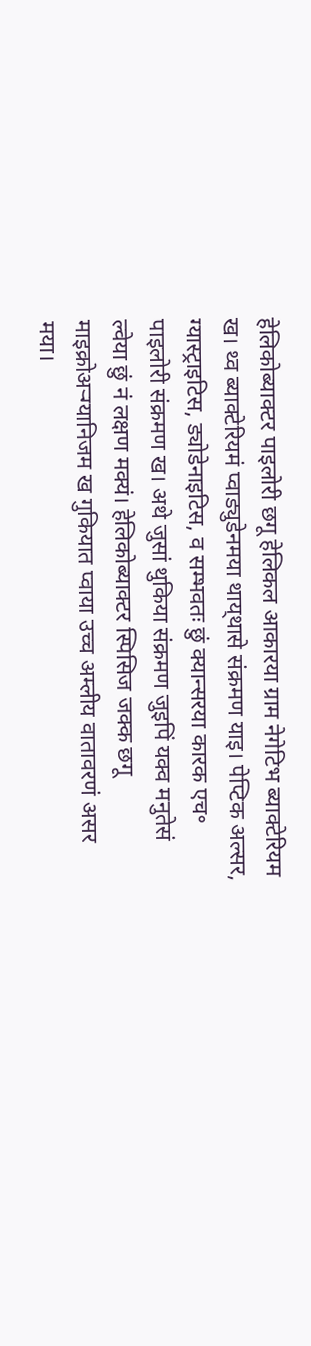हेलिकोब्याक्टर पाइलोरी छगू हेलिकल आकारया ग्राम नेगेटिभ ब्याक्टेरियम ख। थ्व ब्याक्टेरियमं प्वाड्युडेनमया थाय्‌थासे संक्रमण याइ। पेप्टिक अल्सर, ग्यास्ट्राइटिस, ड्योडेनाइटिस, व सम्भवतः छुं क्यान्सरया कारक एच॰ पाइलोरी संक्रमण ख। अथे जुसां थुकिया संक्रमण जुइपिं यक्व मनुतेसं ल्वेया छुं नं लक्षण मक्यं। हेलिकोब्याक्टर स्पिसिज जक्क छगू माइक्रोअर्‍ग्यानिजम ख गुकियात प्वाया उच्च अम्लीय वातावरणं असर मया।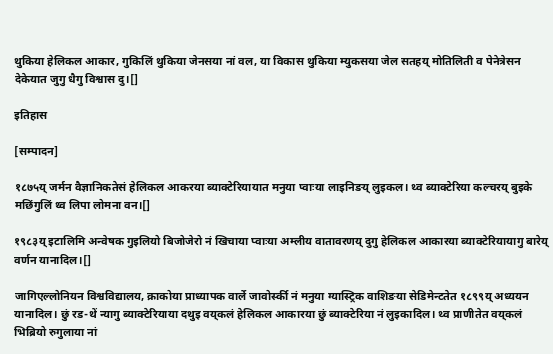थुकिया हेलिकल आकार, गुकिलिं थुकिया जेनसया नां वल, या विकास थुकिया म्युकसया जेल सतहय् मोतिलिती व पेनेत्रेसन देकेयात जुगु धैगु विश्वास दु।[]

इतिहास

[सम्पादन]

१८७५य् जर्मन वैज्ञानिकतेसं हेलिकल आकरया ब्याक्टेरियायात मनुया प्वाःया लाइनिङय् लुइकल। थ्व ब्याक्टेरिया कल्चरय् बुइके मछिंगुलिं थ्व लिपा लोमना वन।[]

१९८३य् इटालिमि अन्वेषक गुइलियो बिजोजेरो नं खिचाया प्वाःया अम्लीय वातावरणय् दुगु हेलिकल आकारया ब्याक्टेरियायागु बारेय् वर्णन यानादिल।[]

जागिएल्लोनियन विश्वविद्यालय, क्राकोया प्राध्यापक वार्ले जावोर्स्की नं मनुया ग्यास्ट्रिक वाशिङया सेडिमेन्टतेत १८९९य् अध्ययन यानादिल। छुं रड-थें न्यागु ब्याक्टेरियाया दथुइ वय्‌कलं हेलिकल आकारया छुं ब्याक्टेरिया नं लुइकादिल। थ्व प्राणीतेत वय्‌कलं भिब्रियो रुगुलाया नां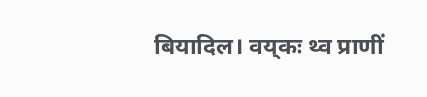बियादिल। वय्‌कः थ्व प्राणीं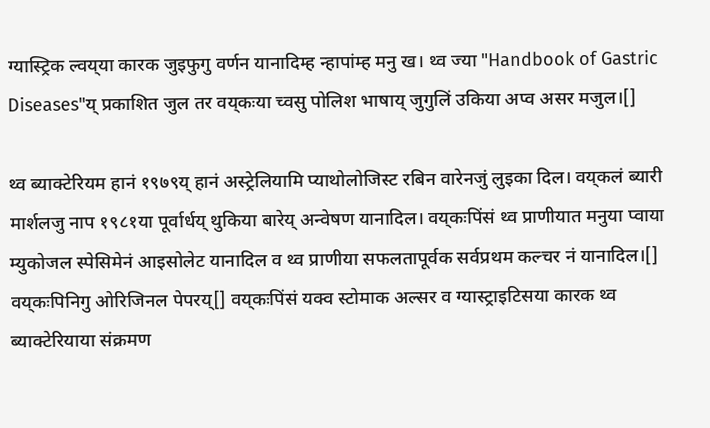ग्यास्ट्रिक ल्वय्‌या कारक जुइफुगु वर्णन यानादिम्ह न्हापांम्ह मनु ख। थ्व ज्या "Handbook of Gastric Diseases"य् प्रकाशित जुल तर वय्‌कःया च्वसु पोलिश भाषाय् जुगुलिं उकिया अप्व असर मजुल।[]

थ्व ब्याक्टेरियम हानं १९७९य् हानं अस्ट्रेलियामि प्याथोलोजिस्ट रबिन वारेनजुं लुइका दिल। वय्‌कलं ब्यारी मार्शलजु नाप १९८१या पूर्वार्धय् थुकिया बारेय् अन्वेषण यानादिल। वय्‌कःपिंसं थ्व प्राणीयात मनुया प्वाया म्युकोजल स्पेसिमेनं आइसोलेट यानादिल व थ्व प्राणीया सफलतापूर्वक सर्वप्रथम कल्चर नं यानादिल।[] वय्‌कःपिनिगु ओरिजिनल पेपरय्[] वय्‌कःपिंसं यक्व स्टोमाक अल्सर व ग्यास्ट्राइटिसया कारक थ्व ब्याक्टेरियाया संक्रमण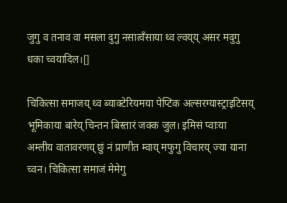जुगु व तनाव वा मसला दुगु नसात्वँसाया थ्व ल्वय्‌य् असर मदुगु धका च्वयादिल।[]

चिकित्सा समाजय् थ्व ब्याक्टेरियमया पेप्टिक अल्सरग्यास्ट्राइटिसय् भूमिकाया बारेय् चिन्तन बिस्तारं जक्क जुल। इमिसं प्वाःया अम्लीय वातावरणय् छुं नं प्राणीत म्वाय् मफुगु विचारय् ज्या याना च्वन। चिकित्सा समाजं मेमेगु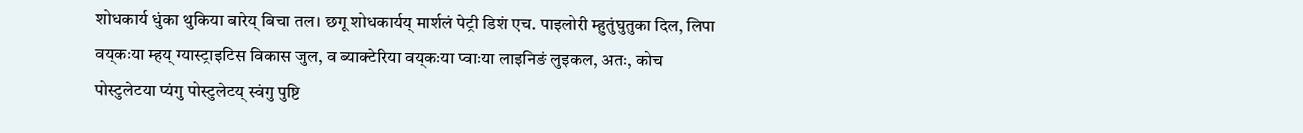शोधकार्य धुंका थुकिया बारेय् बिचा तल। छगू शोधकार्यय् मार्शलं पेट्री डिशं एच. पाइलोरी म्हुतुंघुतुका दिल, लिपा वय्‌कःया म्हय् ग्यास्ट्राइटिस विकास जुल, व ब्याक्टेरिया वय्‌कःया प्वाःया लाइनिङं लुइकल, अतः, कोच पोस्टुलेटया प्यंगु पोस्टुलेटय् स्वंगु पुष्टि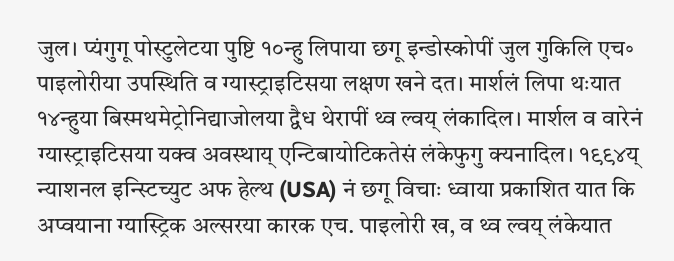जुल। प्यंगुगू पोस्टुलेटया पुष्टि १०न्हु लिपाया छगू इन्डोस्कोपीं जुल गुकिलि एच॰ पाइलोरीया उपस्थिति व ग्यास्ट्राइटिसया लक्षण खने दत। मार्शलं लिपा थःयात १४न्हुया बिस्मथमेट्रोनिद्याजोलया द्वैध थेरापीं थ्व ल्वय् लंकादिल। मार्शल व वारेनं ग्यास्ट्राइटिसया यक्व अवस्थाय् एन्टिबायोटिकतेसं लंकेफुगु क्यनादिल। १९९४य् न्याशनल इन्स्टिच्युट अफ हेल्थ (USA) नं छगू विचाः ध्वाया प्रकाशित यात कि अप्वयाना ग्यास्ट्रिक अल्सरया कारक एच. पाइलोरी ख, व थ्व ल्वय् लंकेयात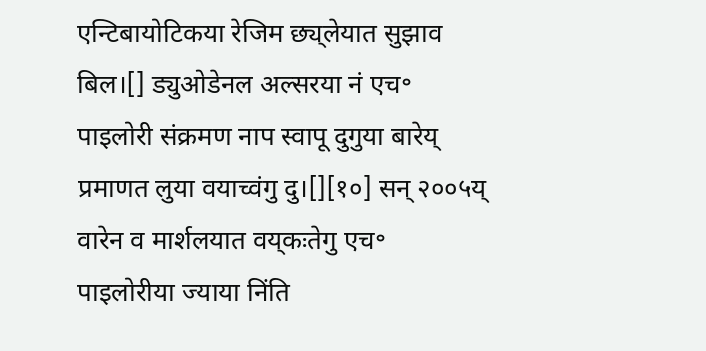एन्टिबायोटिकया रेजिम छ्य्‌लेयात सुझाव बिल।[] ड्युओडेनल अल्सरया नं एच॰ पाइलोरी संक्रमण नाप स्वापू दुगुया बारेय् प्रमाणत लुया वयाच्वंगु दु।[][१०] सन् २००५य् वारेन व मार्शलयात वय्‌कःतेगु एच॰ पाइलोरीया ज्याया निंति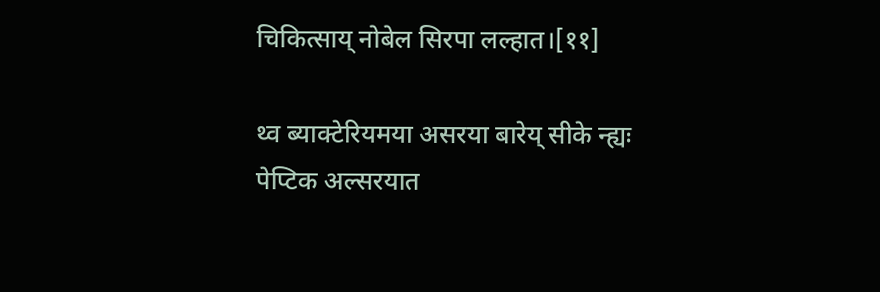चिकित्साय् नोबेल सिरपा लल्हात।[११]

थ्व ब्याक्टेरियमया असरया बारेय् सीके न्ह्यः पेप्टिक अल्सरयात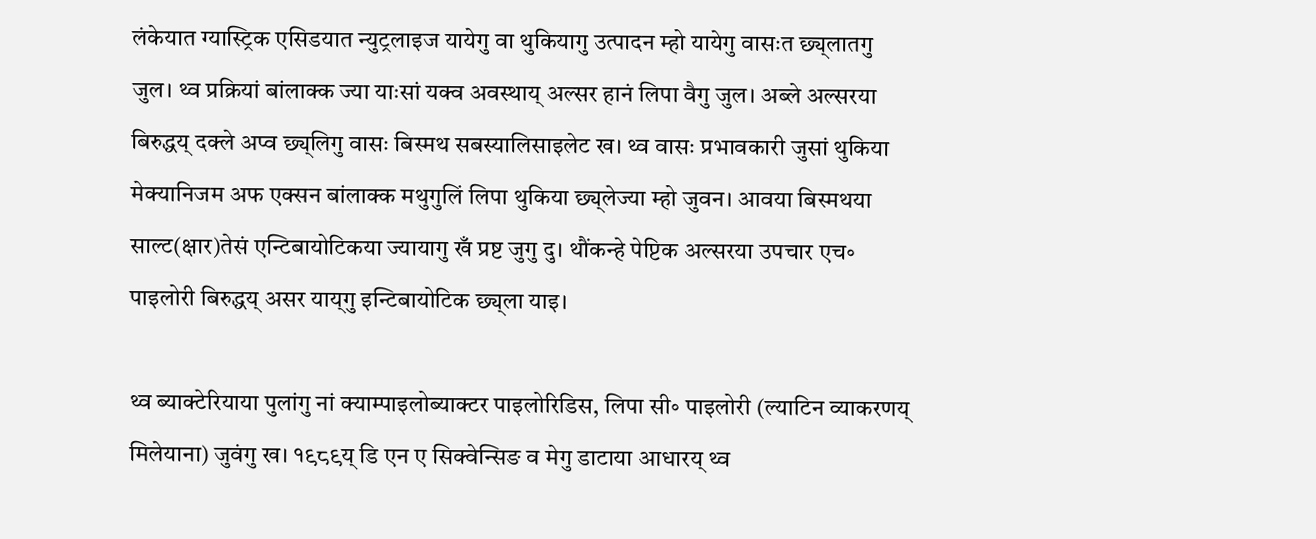लंकेयात ग्यास्ट्रिक एसिडयात न्युट्रलाइज यायेगु वा थुकियागु उत्पादन म्हो यायेगु वासःत छ्य्‌लातगु जुल। थ्व प्रक्रियां बांलाक्क ज्या याःसां यक्व अवस्थाय् अल्सर हानं लिपा वैगु जुल। अब्ले अल्सरया बिरुद्धय् दक्ले अप्व छ्य्‌लिगु वासः बिस्मथ सबस्यालिसाइलेट ख। थ्व वासः प्रभावकारी जुसां थुकिया मेक्यानिजम अफ एक्सन बांलाक्क मथुगुलिं लिपा थुकिया छ्य्‌लेज्या म्हो जुवन। आवया बिस्मथया साल्ट(क्षार)तेसं एन्टिबायोटिकया ज्यायागु खँ प्रष्ट जुगु दु। थौंकन्हे पेप्टिक अल्सरया उपचार एच॰ पाइलोरी बिरुद्धय् असर याय्‌गु इन्टिबायोटिक छ्य्‌ला याइ।

थ्व ब्याक्टेरियाया पुलांगु नां क्याम्पाइलोब्याक्टर पाइलोरिडिस, लिपा सी॰ पाइलोरी (ल्याटिन व्याकरणय् मिलेयाना) जुवंगु ख। १९८९य् डि एन ए सिक्वेन्सिङ व मेगु डाटाया आधारय् थ्व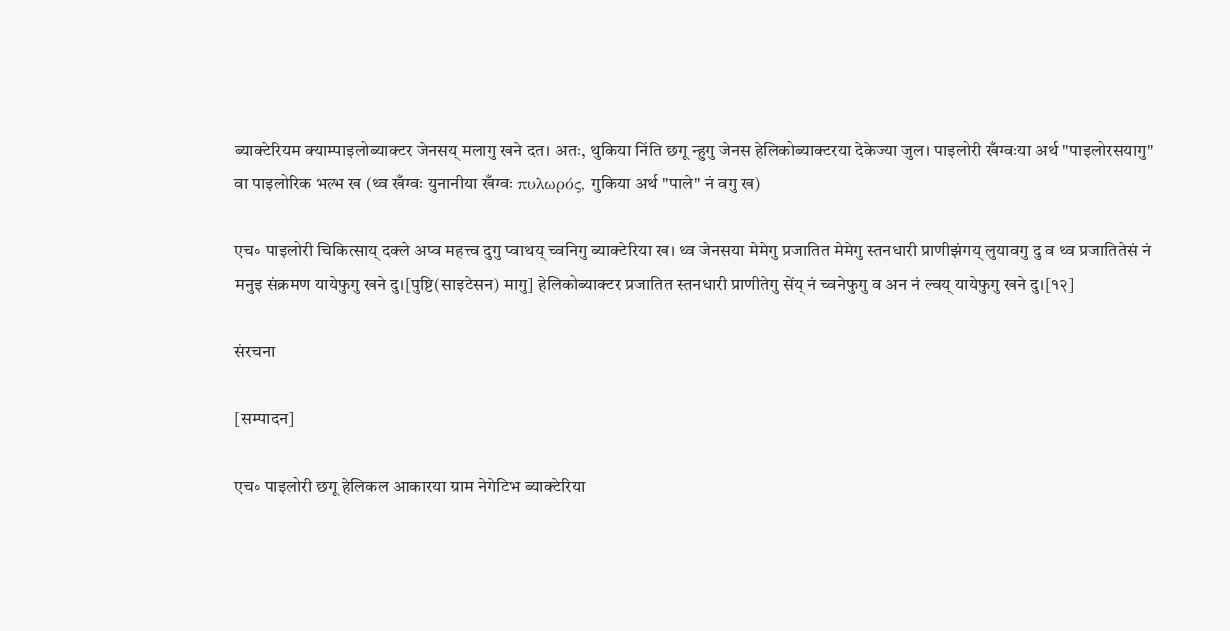ब्याक्टेरियम क्याम्पाइलोब्याक्टर जेनसय् मलागु खने दत। अतः, थुकिया निंति छगू न्हुगु जेनस हेलिकोब्याक्टरया देकेज्या जुल। पाइलोरी खँग्वःया अर्थ "पाइलोरसयागु" वा पाइलोरिक भल्भ ख (थ्व खँग्वः युनानीया खँग्वः πυλωρός, गुकिया अर्थ "पाले" नं वगु ख)

एच॰ पाइलोरी चिकित्साय् दक्ले अप्व महत्त्व दुगु प्वाथय् च्वनिगु ब्याक्टेरिया ख। थ्व जेनसया मेमेगु प्रजातित मेमेगु स्तनधारी प्राणीझंगय् लुयावगु दु व थ्व प्रजातितेसं नं मनुइ संक्रमण यायेफुगु खने दु।[पुष्टि(साइटेसन) मागु] हेलिकोब्याक्टर प्रजातित स्तनधारी प्राणीतेगु सेंय् नं च्वनेफुगु व अन नं ल्वय् यायेफुगु खने दु।[१२]

संरचना

[सम्पादन]

एच॰ पाइलोरी छगू हेलिकल आकारया ग्राम नेगेटिभ ब्याक्टेरिया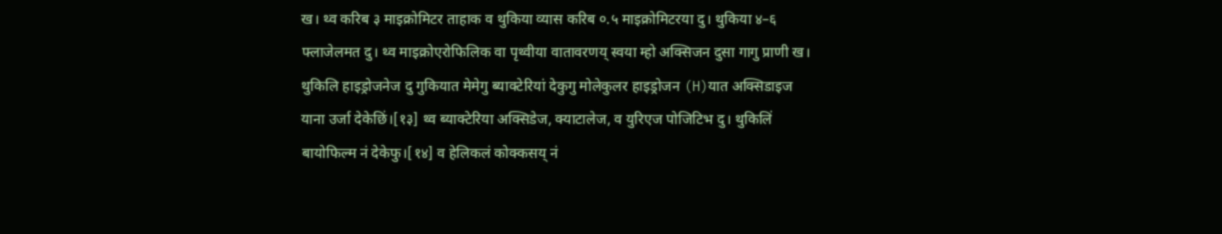ख। थ्व करिब ३ माइक्रोमिटर ताहाक व थुकिया व्यास करिब ०.५ माइक्रोमिटरया दु। थुकिया ४–६ फ्लाजेलमत दु। थ्व माइक्रोएरोफिलिक वा पृथ्वीया वातावरणय् स्वया म्हो अक्सिजन दुसा गागु प्राणी ख। थुकिलि हाइड्रोजनेज दु गुकियात मेमेगु ब्याक्टेरियां देकुगु मोलेकुलर हाइड्रोजन (H)यात अक्सिडाइज याना उर्जा देकेछिं।[१३] थ्व ब्याक्टेरिया अक्सिडेज, क्याटालेज, व युरिएज पोजिटिभ दु। थुकिलिं बायोफिल्म नं देकेफु।[१४] व हेलिकलं कोक्कसय् नं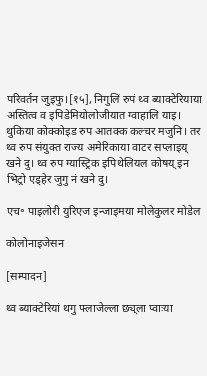परिवर्तन जुइफु।[१५], निगुलिं रुपं थ्व ब्याक्टेरियाया अस्तित्व व इपिडेमियोलोजीयात ग्वाहालि याइ। थुकिया कोक्कोइड रुप आतक्क कल्चर मजुनि। तर थ्व रुप संयुक्त राज्य अमेरिकाया वाटर सप्लाइय् खने दु। थ्व रुप ग्यास्ट्रिक इपिथेलियल कोषय् इन भिट्रो एड्हेर जुगु नं खने दु।

एच॰ पाइलोरी युरिएज इन्जाइमया मोलेकुलर मोडेल

कोलोनाइजेसन

[सम्पादन]

थ्व ब्याक्टेरियां थगु फ्लाजेल्ला छ्य्‌ला प्वाःया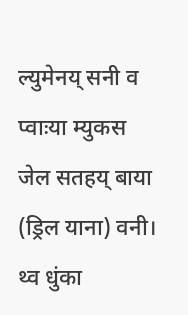ल्युमेनय् सनी व प्वाःया म्युकस जेल सतहय् बाया (ड्रिल याना) वनी। थ्व धुंका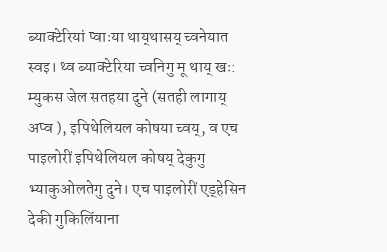ब्याक्टेरियां प्वाःया थाय्‌थासय् च्वनेयात स्वइ। थ्व ब्याक्टेरिया च्वनिगु मू थाय् खः: म्युकस जेल सतहया दुने (सतही लागाय् अप्व ), इपिथेलियल कोषया च्वय्, व एच पाइलोरीं इपिथेलियल कोषय् देकुगु भ्याकुओलतेगु दुने। एच पाइलोरीं एड्‌हेसिन देकी गुकिलिंयाना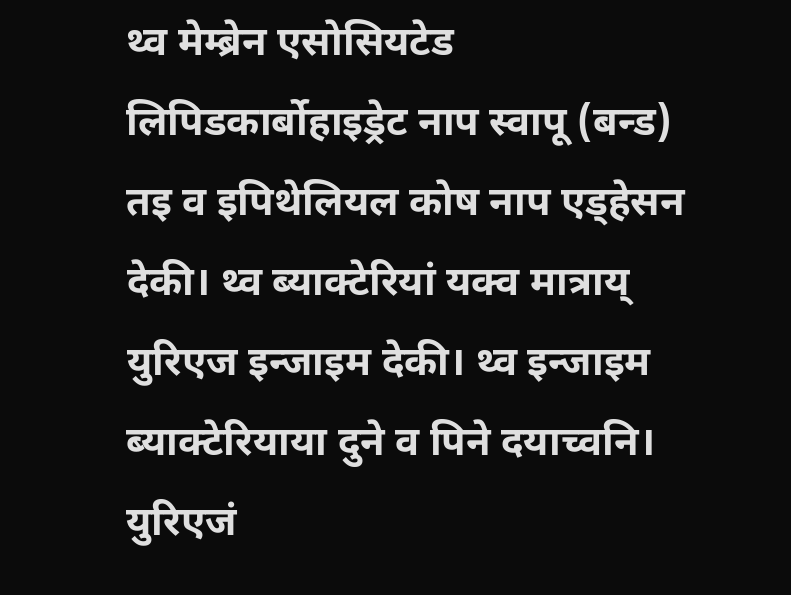थ्व मेम्ब्रेन एसोसियटेड लिपिडकार्बोहाइड्रेट नाप स्वापू (बन्ड) तइ व इपिथेलियल कोष नाप एड्‌हेसन देकी। थ्व ब्याक्टेरियां यक्व मात्राय् युरिएज इन्जाइम देकी। थ्व इन्जाइम ब्याक्टेरियाया दुने व पिने दयाच्वनि। युरिएजं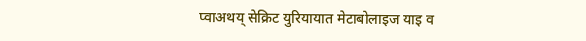प्वाअथय् सेक्रिट युरियायात मेटाबोलाइज याइ व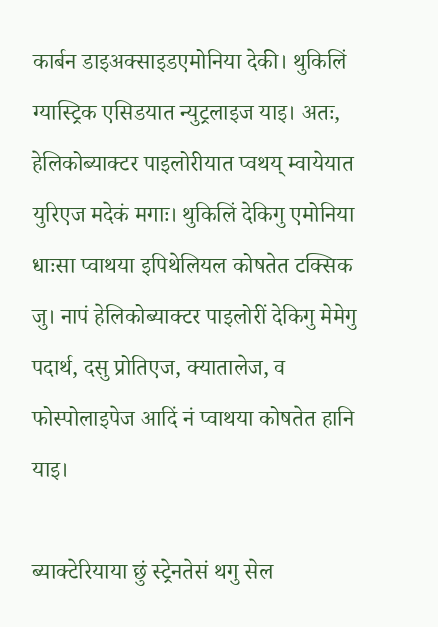कार्बन डाइअक्साइडएमोनिया देकी। थुकिलिं ग्यास्ट्रिक एसिडयात न्युट्रलाइज याइ। अतः, हेलिकोब्याक्टर पाइलोरीयात प्वथय् म्वायेयात युरिएज मदेकं मगाः। थुकिलिं देकिगु एमोनिया धाःसा प्वाथया इपिथेलियल कोषतेत टक्सिक जु। नापं हेलिकोब्याक्टर पाइलोरीं देकिगु मेमेगु पदार्थ, दसु प्रोतिएज, क्यातालेज, व फोस्पोलाइपेज आदिं नं प्वाथया कोषतेत हानि याइ।

ब्याक्टेरियाया छुं स्ट्रेनतेसं थगु सेल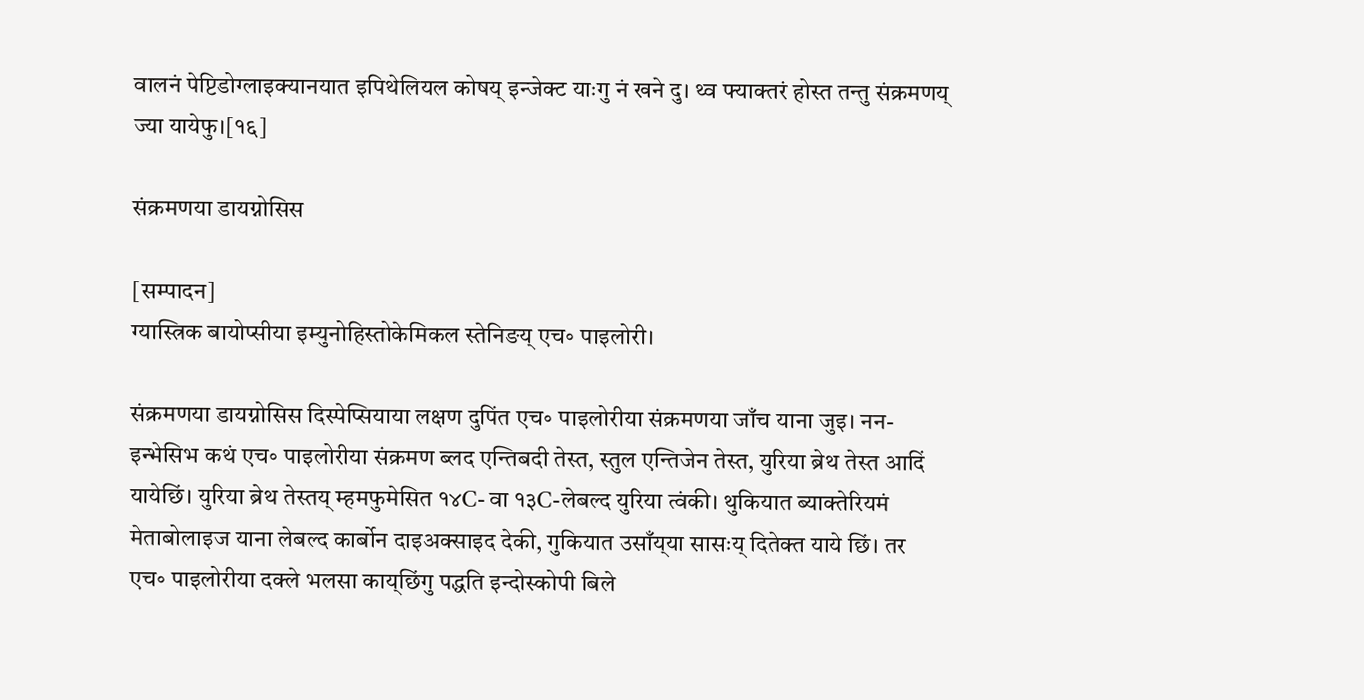वालनं पेप्टिडोग्लाइक्यानयात इपिथेलियल कोषय् इन्जेक्ट याःगु नं खने दु। थ्व फ्याक्तरं होस्त तन्तु संक्रमणय् ज्या यायेफु।[१६]

संक्रमणया डायग्नोसिस

[सम्पादन]
ग्यास्त्रिक बायोप्सीया इम्युनोहिस्तोकेमिकल स्तेनिङय् एच॰ पाइलोरी।

संक्रमणया डायग्नोसिस दिस्पेप्सियाया लक्षण दुपिंत एच॰ पाइलोरीया संक्रमणया जाँच याना जुइ। नन-इन्भेसिभ कथं एच॰ पाइलोरीया संक्रमण ब्लद एन्तिबदी तेस्त, स्तुल एन्तिजेन तेस्त, युरिया ब्रेथ तेस्त आदिं यायेछिं। युरिया ब्रेथ तेस्तय् म्हमफुमेसित १४C- वा १३C-लेबल्द युरिया त्वंकी। थुकियात ब्याक्तेरियमं मेताबोलाइज याना लेबल्द कार्बोन दाइअक्साइद देकी, गुकियात उसाँय्‌या सासःय् दितेक्त याये छिं। तर एच॰ पाइलोरीया दक्ले भलसा काय्‌छिंगु पद्धति इन्दोस्कोपी बिले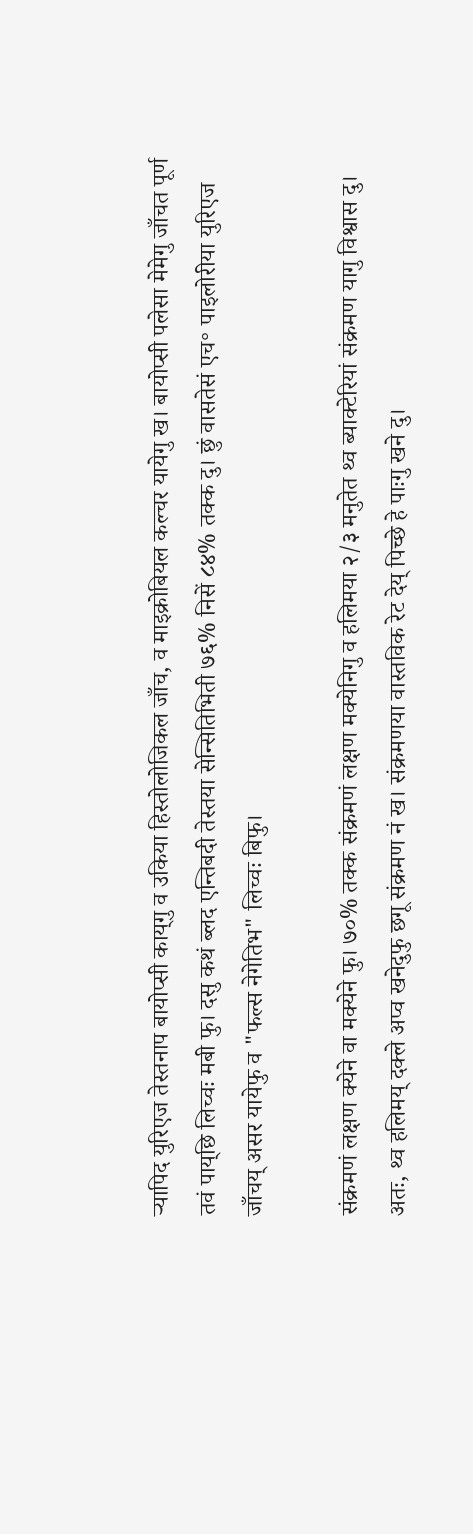र्‍यापिद युरिएज तेस्तनाप बायोप्सी काय्‌गु व उकिया हिस्तोलोजिकल जाँच, व माइक्रोबियल कल्चर यायेगु ख। बायोप्सी पलेसा मेमेगु जाँचत पूर्ण तवं पाय्‌छि लिच्वः मबी फु। दसु कथं ब्लद एन्तिबदी तेस्तया सेन्सितिभिती ७६% निसें ८४% तक्क दु। छुं वासतेसं एच॰ पाइलोरीया युरिएज जाँचय् असर यायेफु व "फल्स नेगेतिभ" लिच्वः बिफु।

संक्रमणं लक्षण क्येने वा मक्येने फु। ७०% तक्क संक्रमणं लक्षण मक्येनिगु व हलिमया २/३ मनुतेत थ्व ब्याक्टेरियां संक्रमण यागु विश्वास दु। अतः, थ्व हलिमय् दक्ले अप्व खनेदुफु छगू संक्रमण नं ख। संक्रमणया वास्तविक रेट देय् पिच्छे हे पाःगु खने दु।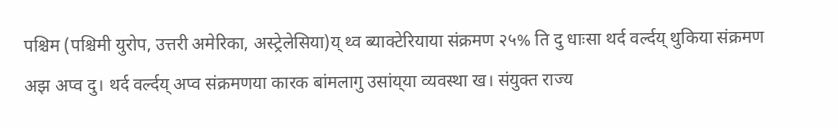पश्चिम (पश्चिमी युरोप, उत्तरी अमेरिका, अस्ट्रेलेसिया)य् थ्व ब्याक्टेरियाया संक्रमण २५% ति दु धाःसा थर्द वर्ल्दय् थुकिया संक्रमण अझ अप्व दु। थर्द वर्ल्दय् अप्व संक्रमणया कारक बांमलागु उसांय्‌या व्यवस्था ख। संयुक्त राज्य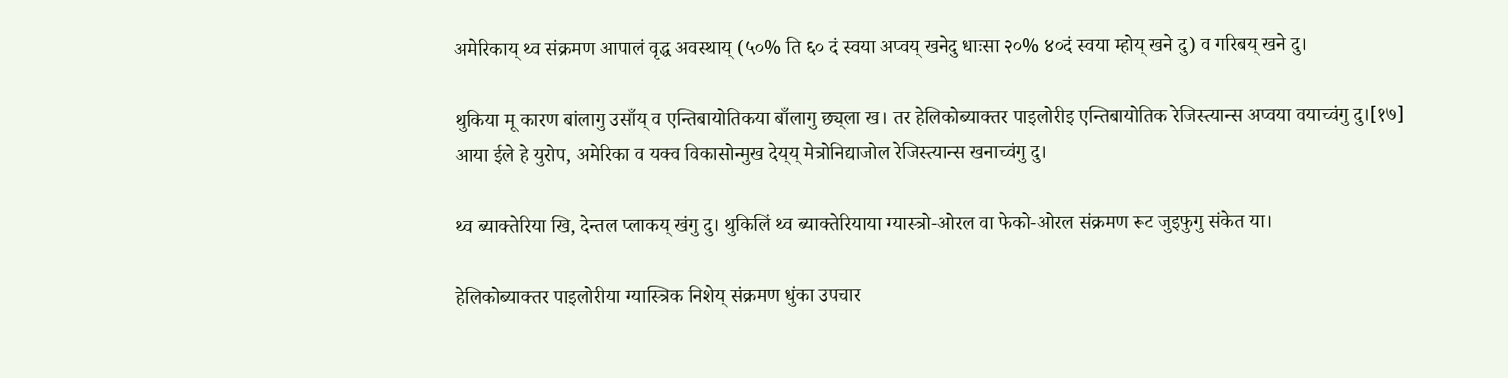अमेरिकाय् थ्व संक्रमण आपालं वृद्ध अवस्थाय् (५०% ति ६० दं स्वया अप्वय् खनेदु धाःसा २०% ४०दं स्वया म्होय् खने दु) व गरिबय् खने दु।

थुकिया मू कारण बांलागु उसाँय् व एन्तिबायोतिकया बाँलागु छ्य्‌‌ला ख। तर हेलिकोब्याक्तर पाइलोरीइ एन्तिबायोतिक रेजिस्त्यान्स अप्वया वयाच्वंगु दु।[१७] आया ईले हे युरोप, अमेरिका व यक्व विकासोन्मुख देय्‌य् मेत्रोनिद्याजोल रेजिस्त्यान्स खनाच्वंगु दु।

थ्व ब्याक्तेरिया खि, देन्तल प्लाकय् खंगु दु। थुकिलिं थ्व ब्याक्तेरियाया ग्यास्त्रो-ओरल वा फेको-ओरल संक्रमण रूट जुइफुगु संकेत या।

हेलिकोब्याक्तर पाइलोरीया ग्यास्त्रिक निशेय् संक्रमण धुंका उपचार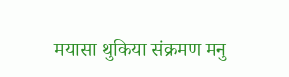मयासा थुकिया संक्रमण मनु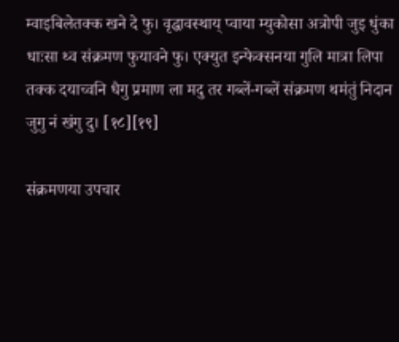म्वाइबिलेतक्क खने दे फु। वृद्धावस्थाय् प्वाया म्युकोसा अत्रोपी जुइ धुंका धाःसा थ्व संक्रमण फुयावने फु। एक्युत इन्फेक्सनया गुलि मात्रा लिपा तक्क दयाच्वनि धैगु प्रमाण ला मदु तर गब्लें-गब्लें संक्रमण थमंतुं निदान जुगु नं खंगु दु। [१८][१९]

संक्रमणया उपचार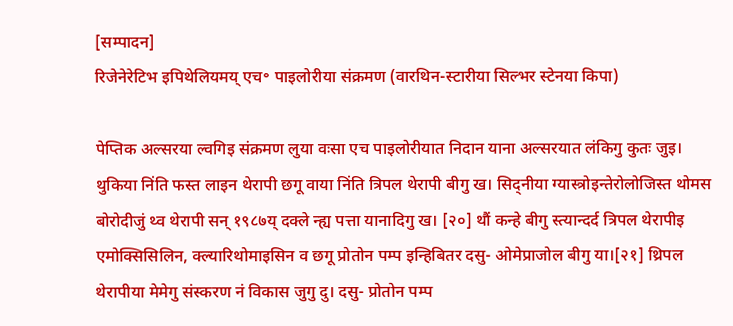[सम्पादन]
रिजेनेरेटिभ इपिथेलियमय् एच॰ पाइलोरीया संक्रमण (वारथिन-स्टारीया सिल्भर स्टेनया किपा)

पेप्तिक अल्सरया ल्वगिइ संक्रमण लुया वःसा एच पाइलोरीयात निदान याना अल्सरयात लंकिगु कुतः जुइ। थुकिया निंति फस्त लाइन थेरापी छगू वाया निंति त्रिपल थेरापी बीगु ख। सिद्नीया ग्यास्त्रोइन्तेरोलोजिस्त थोमस बोरोदीजुं थ्व थेरापी सन् १९८७य् दक्ले न्ह्य पत्ता यानादिगु ख। [२०] थौं कन्हे बीगु स्त्यान्दर्द त्रिपल थेरापीइ एमोक्सिसिलिन, क्ल्यारिथोमाइसिन व छगू प्रोतोन पम्प इन्हिबितर दसु- ओमेप्राजोल बीगु या।[२१] थ्रिपल थेरापीया मेमेगु संस्करण नं विकास जुगु दु। दसु- प्रोतोन पम्प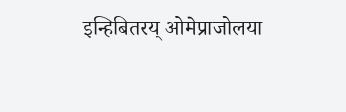इन्हिबितरय् ओमेप्राजोलया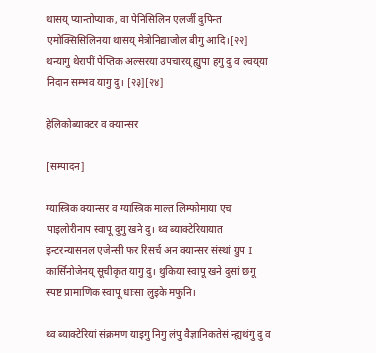थासय् प्यान्तोप्याक, वा पेनिसिलिन एलर्जी दुपिन्त एमोक्सिसिलिनया थासय् मेत्रोनिद्याजोल बीगु आदि।[२२] थन्यागु थेरापीं पेप्तिक अल्सरया उपचारय् ह्युपा हगु दु व ल्वय्‌या निदान सम्भव यागु दु। [२३][२४]

हेलिकोब्याक्टर व क्यान्सर

[सम्पादन]

ग्यास्त्रिक क्यान्सर व ग्यास्त्रिक माल्त लिम्फोमाया एच पाइलोरीनाप स्वापू दुगु खने दु। थ्व ब्याक्टेरियायात इन्टरन्यासनल एजेन्सी फर रिसर्च अन क्यान्सर संस्थां ग्रुप I कार्सिनोजेनय् सूचीकृत यागु दु। थुकिया स्वापू खने दुसां छगू स्पष्ट प्रामाणिक स्वापू धाःसा लुइके मफुनि।

थ्व ब्याक्टेरियां संक्रमण याइगु निगु लंपु वैज्ञानिकतेसं न्ह्यथंगु दु व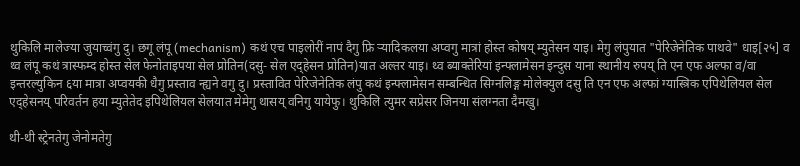थुकिलि मालेज्या जुयाच्वंगु दु। छगू लंपू (mechanism) कथं एच पाइलोरीं नापं दैगु फ्रि र्‍यादिकलया अप्वगु मात्रां होस्त कोषय् म्युतेसन याइ। मेगु लंपुयात "पेरिजेनेतिक पाथवे" धाइ[२५] व थ्व लंपू कथं त्रास्फम्द होस्त सेल फेनोताइपया सेल प्रोतिन(दसु- सेल एद्‌हेसन प्रोतिन)यात अल्तर याइ। थ्व ब्याक्तेरियां इन्फ्लामेसन इन्दुस याना स्थानीय रुपय् ति एन एफ अल्फा व/वा इन्तरल्युकिन ६या मात्रा अप्वयकी धैगु प्रस्ताव न्ह्यने वगु दु। प्रस्तावित पेरिजेनेतिक लंपु कथं इन्फ्लामेसन सम्बन्धित सिग्नलिङ्ग मोलेक्युल दसु ति एन एफ अल्फां ग्यास्त्रिक एपिथेलियल सेल एद्‌हेसनय् परिवर्तन हया म्युतेतेद इपिथेलियल सेलयात मेमेगु थासय् वनिगु यायेफु। थुकिलि त्युमर सप्रेसर जिनया संलग्नता दैमखु।

थी-थी स्ट्रेनतेगु जेनोमतेगु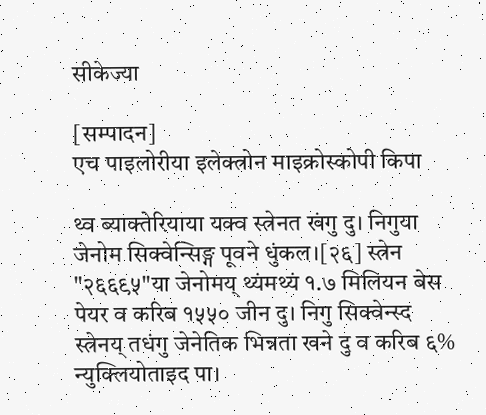सीकेज्या

[सम्पादन]
एच पाइलोरीया इलेक्त्रोन माइक्रोस्कोपी किपा

थ्व ब्याक्तेरियाया यक्व स्त्रेनत खंगु दु। निगुया जेनोम सिक्वेन्सिङ्ग पूवने धुंकल।[२६] स्त्रेन "२६६९५"या जेनोमय् थ्यंमथ्यं १.७ मिलियन बेस पेयर व करिब १५५० जीन दु। निगु सिक्वेन्स्द स्त्रेनय् तधंगु जेनेतिक भिन्नता खने दु व करिब ६% न्युक्लियोताइद पा।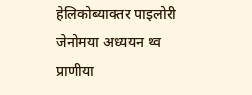हेलिकोब्याक्तर पाइलोरी जेनोमया अध्ययन थ्व प्राणीया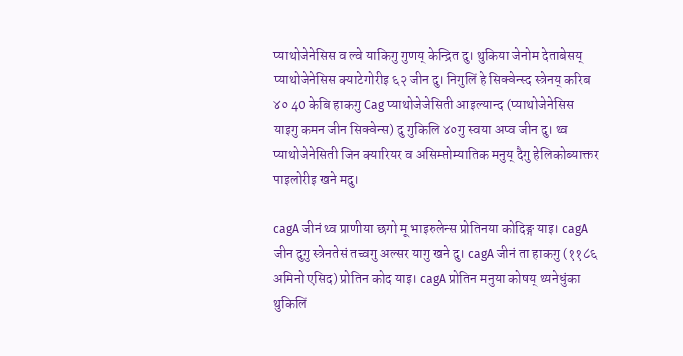प्याथोजेनेसिस व ल्वे याकिगु गुणय् केन्द्रित दु। थुकिया जेनोम देताबेसय् प्याथोजेनेसिस क्याटेगोरीइ ६२ जीन दु। निगुलिं हे सिक्वेन्स्द स्त्रेनय् करिब ४० 40 केबि हाकगु Cag प्याथोजेजेसिती आइल्यान्द (प्याथोजेनेसिस याइगु कमन जीन सिक्वेन्स) दु गुकिलि ४०गु स्वया अप्व जीन दु। थ्व प्याथोजेनेसिती जिन क्यारियर व असिम्प्तोम्यातिक मनुय् दैगु हेलिकोब्याक्तर पाइलोरीइ खने मदु।

cagA जीनं थ्व प्राणीया छगो मू भाइरुलेन्स प्रोतिनया कोदिङ्ग याइ। cagA जीन दुगु स्त्रेनतेसं तच्वगु अल्सर यागु खने दु। cagA जीनं ता हाकगु (११८६ अमिनो एसिद) प्रोतिन कोद याइ। cagA प्रोतिन मनुया कोषय् थ्यनेधुंका थुकिलिं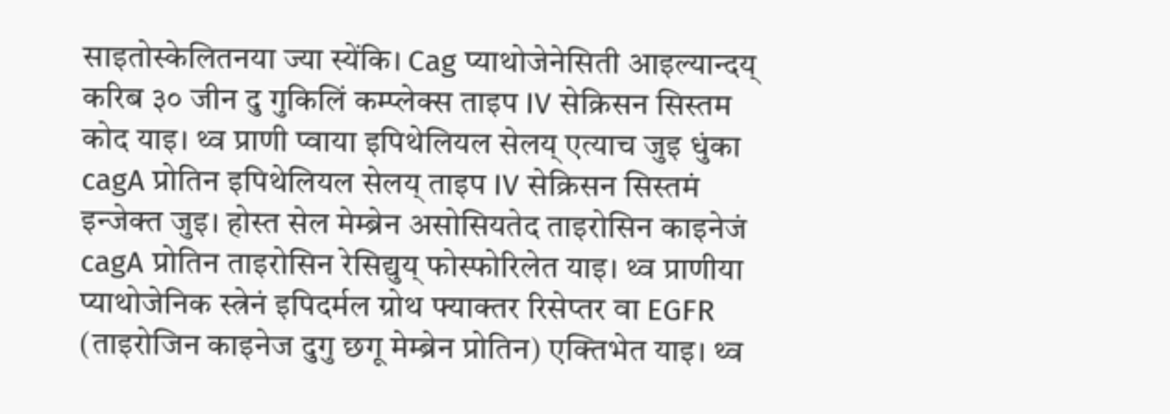साइतोस्केलितनया ज्या स्येंकि। Cag प्याथोजेनेसिती आइल्यान्दय् करिब ३० जीन दु गुकिलिं कम्प्लेक्स ताइप IV सेक्रिसन सिस्तम कोद याइ। थ्व प्राणी प्वाया इपिथेलियल सेलय् एत्याच जुइ धुंका cagA प्रोतिन इपिथेलियल सेलय् ताइप IV सेक्रिसन सिस्तमं इन्जेक्त जुइ। होस्त सेल मेम्ब्रेन असोसियतेद ताइरोसिन काइनेजं cagA प्रोतिन ताइरोसिन रेसिद्युय् फोस्फोरिलेत याइ। थ्व प्राणीया प्याथोजेनिक स्त्रेनं इपिदर्मल ग्रोथ फ्याक्तर रिसेप्तर वा EGFR (ताइरोजिन काइनेज दुगु छगू मेम्ब्रेन प्रोतिन) एक्तिभेत याइ। थ्व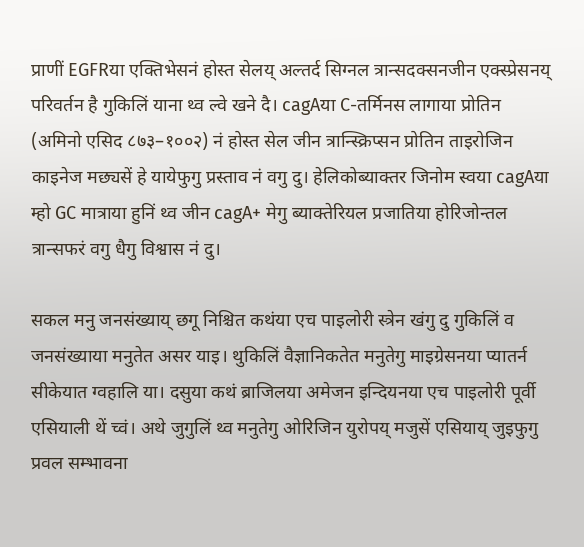प्राणीं EGFRया एक्तिभेसनं होस्त सेलय् अल्तर्द सिग्नल त्रान्सदक्सनजीन एक्स्प्रेसनय् परिवर्तन है गुकिलिं याना थ्व ल्वे खने दै। cagAया C-तर्मिनस लागाया प्रोतिन (अमिनो एसिद ८७३–१००२) नं होस्त सेल जीन त्रान्स्क्रिप्सन प्रोतिन ताइरोजिन काइनेज मछ्यसें हे यायेफुगु प्रस्ताव नं वगु दु। हेलिकोब्याक्तर जिनोम स्वया cagAया म्हो GC मात्राया हुनिं थ्व जीन cagA+ मेगु ब्याक्तेरियल प्रजातिया होरिजोन्तल त्रान्सफरं वगु धैगु विश्वास नं दु।

सकल मनु जनसंख्याय् छगू निश्चित कथंया एच पाइलोरी स्त्रेन खंगु दु गुकिलिं व जनसंख्याया मनुतेत असर याइ। थुकिलिं वैज्ञानिकतेत मनुतेगु माइग्रेसनया प्यातर्न सीकेयात ग्वहालि या। दसुया कथं ब्राजिलया अमेजन इन्दियनया एच पाइलोरी पूर्वी एसियाली थें च्वं। अथे जुगुलिं थ्व मनुतेगु ओरिजिन युरोपय् मजुसें एसियाय् जुइफुगु प्रवल सम्भावना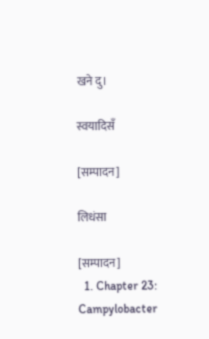खने दु।

स्वयादिसँ

[सम्पादन]

लिधंसा

[सम्पादन]
  1. Chapter 23: Campylobacter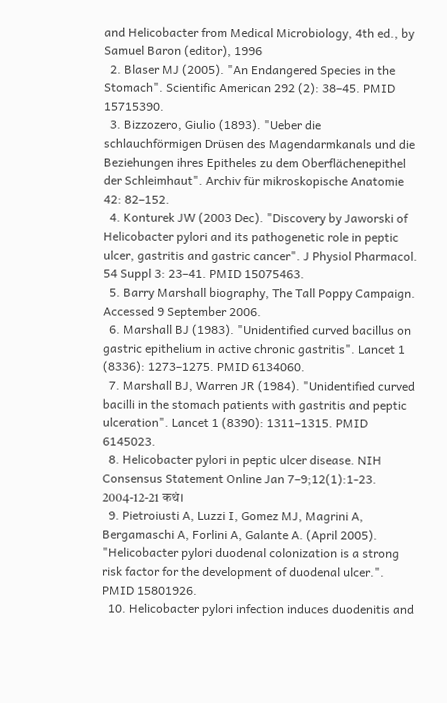and Helicobacter from Medical Microbiology, 4th ed., by Samuel Baron (editor), 1996
  2. Blaser MJ (2005). "An Endangered Species in the Stomach". Scientific American 292 (2): 38–45. PMID 15715390.
  3. Bizzozero, Giulio (1893). "Ueber die schlauchförmigen Drüsen des Magendarmkanals und die Beziehungen ihres Epitheles zu dem Oberflächenepithel der Schleimhaut". Archiv für mikroskopische Anatomie 42: 82–152.
  4. Konturek JW (2003 Dec). "Discovery by Jaworski of Helicobacter pylori and its pathogenetic role in peptic ulcer, gastritis and gastric cancer". J Physiol Pharmacol. 54 Suppl 3: 23–41. PMID 15075463.
  5. Barry Marshall biography, The Tall Poppy Campaign. Accessed 9 September 2006.
  6. Marshall BJ (1983). "Unidentified curved bacillus on gastric epithelium in active chronic gastritis". Lancet 1 (8336): 1273–1275. PMID 6134060.
  7. Marshall BJ, Warren JR (1984). "Unidentified curved bacilli in the stomach patients with gastritis and peptic ulceration". Lancet 1 (8390): 1311–1315. PMID 6145023.
  8. Helicobacter pylori in peptic ulcer disease. NIH Consensus Statement Online Jan 7–9;12(1):1-23. 2004-12-21 कथं।
  9. Pietroiusti A, Luzzi I, Gomez MJ, Magrini A, Bergamaschi A, Forlini A, Galante A. (April 2005). "Helicobacter pylori duodenal colonization is a strong risk factor for the development of duodenal ulcer.". PMID 15801926.
  10. Helicobacter pylori infection induces duodenitis and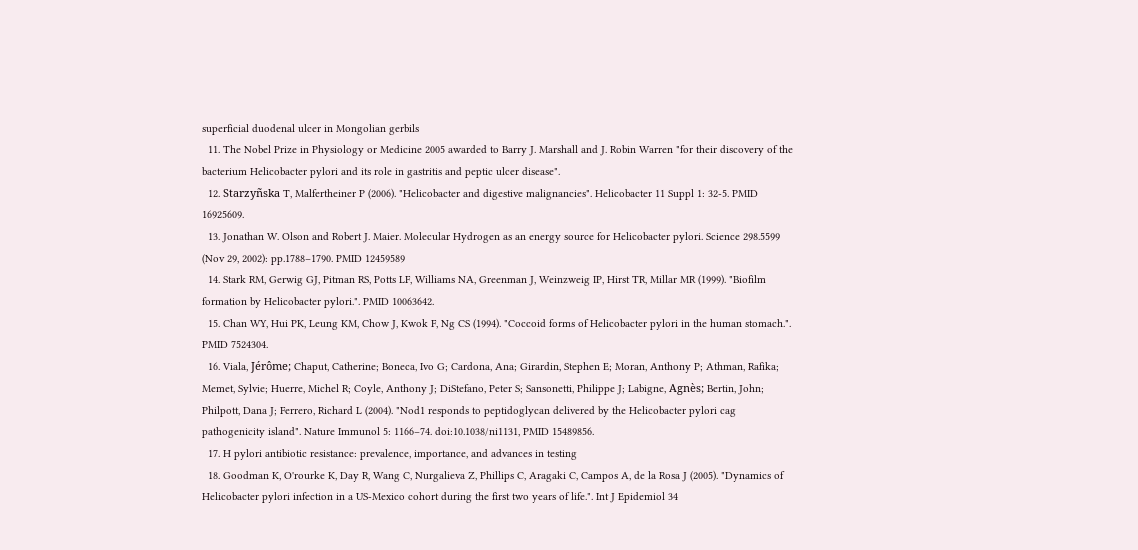superficial duodenal ulcer in Mongolian gerbils
  11. The Nobel Prize in Physiology or Medicine 2005 awarded to Barry J. Marshall and J. Robin Warren "for their discovery of the bacterium Helicobacter pylori and its role in gastritis and peptic ulcer disease".
  12. Starzyñska T, Malfertheiner P (2006). "Helicobacter and digestive malignancies". Helicobacter 11 Suppl 1: 32-5. PMID 16925609.
  13. Jonathan W. Olson and Robert J. Maier. Molecular Hydrogen as an energy source for Helicobacter pylori. Science 298.5599 (Nov 29, 2002): pp.1788–1790. PMID 12459589
  14. Stark RM, Gerwig GJ, Pitman RS, Potts LF, Williams NA, Greenman J, Weinzweig IP, Hirst TR, Millar MR (1999). "Biofilm formation by Helicobacter pylori.". PMID 10063642.
  15. Chan WY, Hui PK, Leung KM, Chow J, Kwok F, Ng CS (1994). "Coccoid forms of Helicobacter pylori in the human stomach.". PMID 7524304.
  16. Viala, Jérôme; Chaput, Catherine; Boneca, Ivo G; Cardona, Ana; Girardin, Stephen E; Moran, Anthony P; Athman, Rafika; Memet, Sylvie; Huerre, Michel R; Coyle, Anthony J; DiStefano, Peter S; Sansonetti, Philippe J; Labigne, Agnès; Bertin, John; Philpott, Dana J; Ferrero, Richard L (2004). "Nod1 responds to peptidoglycan delivered by the Helicobacter pylori cag pathogenicity island". Nature Immunol 5: 1166–74. doi:10.1038/ni1131, PMID 15489856.
  17. H pylori antibiotic resistance: prevalence, importance, and advances in testing
  18. Goodman K, O'rourke K, Day R, Wang C, Nurgalieva Z, Phillips C, Aragaki C, Campos A, de la Rosa J (2005). "Dynamics of Helicobacter pylori infection in a US-Mexico cohort during the first two years of life.". Int J Epidemiol 34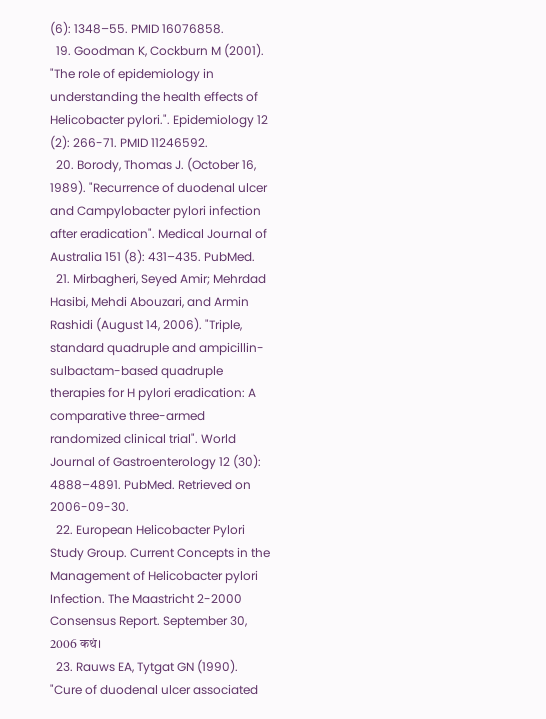(6): 1348–55. PMID 16076858.
  19. Goodman K, Cockburn M (2001). "The role of epidemiology in understanding the health effects of Helicobacter pylori.". Epidemiology 12 (2): 266-71. PMID 11246592.
  20. Borody, Thomas J. (October 16, 1989). "Recurrence of duodenal ulcer and Campylobacter pylori infection after eradication". Medical Journal of Australia 151 (8): 431–435. PubMed.
  21. Mirbagheri, Seyed Amir; Mehrdad Hasibi, Mehdi Abouzari, and Armin Rashidi (August 14, 2006). "Triple, standard quadruple and ampicillin-sulbactam-based quadruple therapies for H pylori eradication: A comparative three-armed randomized clinical trial". World Journal of Gastroenterology 12 (30): 4888–4891. PubMed. Retrieved on 2006-09-30.
  22. European Helicobacter Pylori Study Group. Current Concepts in the Management of Helicobacter pylori Infection. The Maastricht 2-2000 Consensus Report. September 30, 2006 कथं।
  23. Rauws EA, Tytgat GN (1990). "Cure of duodenal ulcer associated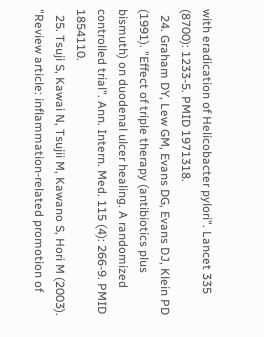with eradication of Helicobacter pylori". Lancet 335 (8700): 1233-5. PMID 1971318.
  24. Graham DY, Lew GM, Evans DG, Evans DJ, Klein PD (1991). "Effect of triple therapy (antibiotics plus bismuth) on duodenal ulcer healing. A randomized controlled trial". Ann. Intern. Med. 115 (4): 266-9. PMID 1854110.
  25. Tsuji S, Kawai N, Tsujii M, Kawano S, Hori M (2003). "Review article: inflammation-related promotion of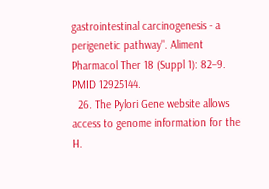gastrointestinal carcinogenesis - a perigenetic pathway". Aliment Pharmacol Ther 18 (Suppl 1): 82–9. PMID 12925144.
  26. The Pylori Gene website allows access to genome information for the H.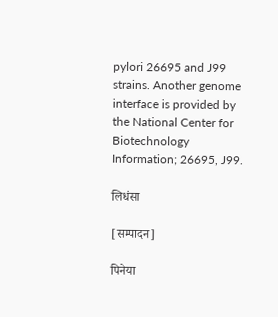pylori 26695 and J99 strains. Another genome interface is provided by the National Center for Biotechnology Information; 26695, J99.

लिधंसा

[सम्पादन]

पिनेया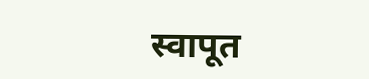स्वापूत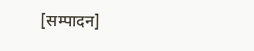[सम्पादन]